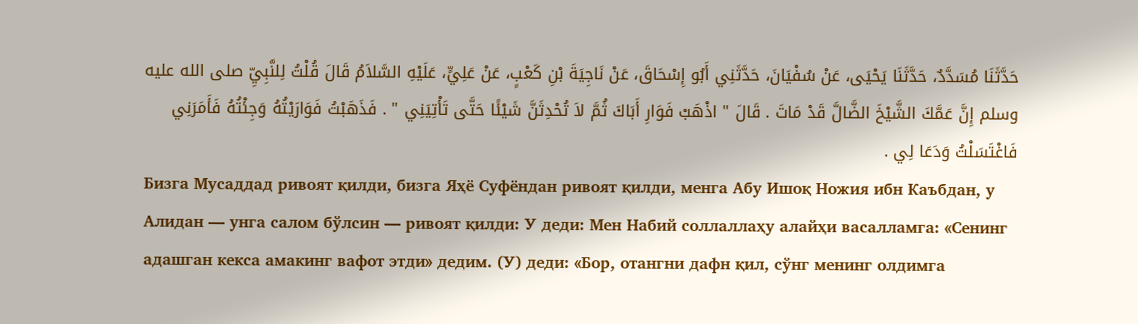حَدَّثَنَا مُسَدَّدٌ، حَدَّثَنَا يَحْيَى، عَنْ سُفْيَانَ، حَدَّثَنِي أَبُو إِسْحَاقَ، عَنْ نَاجِيَةَ بْنِ كَعْبٍ، عَنْ عَلِيٍّ، عَلَيْهِ السَّلاَمُ قَالَ قُلْتُ لِلنَّبِيِّ صلى الله عليه وسلم إِنَّ عَمَّكَ الشَّيْخَ الضَّالَّ قَدْ مَاتَ . قَالَ " اذْهَبْ فَوَارِ أَبَاكَ ثُمَّ لاَ تُحْدِثَنَّ شَيْئًا حَتَّى تَأْتِيَنِي " . فَذَهَبْتُ فَوَارَيْتُهُ وَجِئْتُهُ فَأَمَرَنِي فَاغْتَسَلْتُ وَدَعَا لِي .
Бизга Мусаддад ривоят қилди, бизга Яҳё Суфёндан ривоят қилди, менга Абу Ишоқ Ножия ибн Каъбдан, у Алидан — унга салом бўлсин — ривоят қилди: У деди: Мен Набий соллаллаҳу алайҳи васалламга: «Сенинг адашган кекса амакинг вафот этди» дедим. (У) деди: «Бор, отангни дафн қил, сўнг менинг олдимга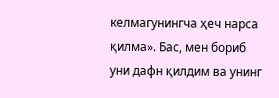келмагунингча ҳеч нарса қилма». Бас, мен бориб уни дафн қилдим ва унинг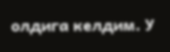олдига келдим. У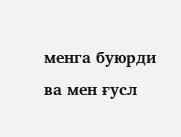менга буюрди ва мен ғусл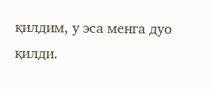қилдим, у эса менга дуо қилди.